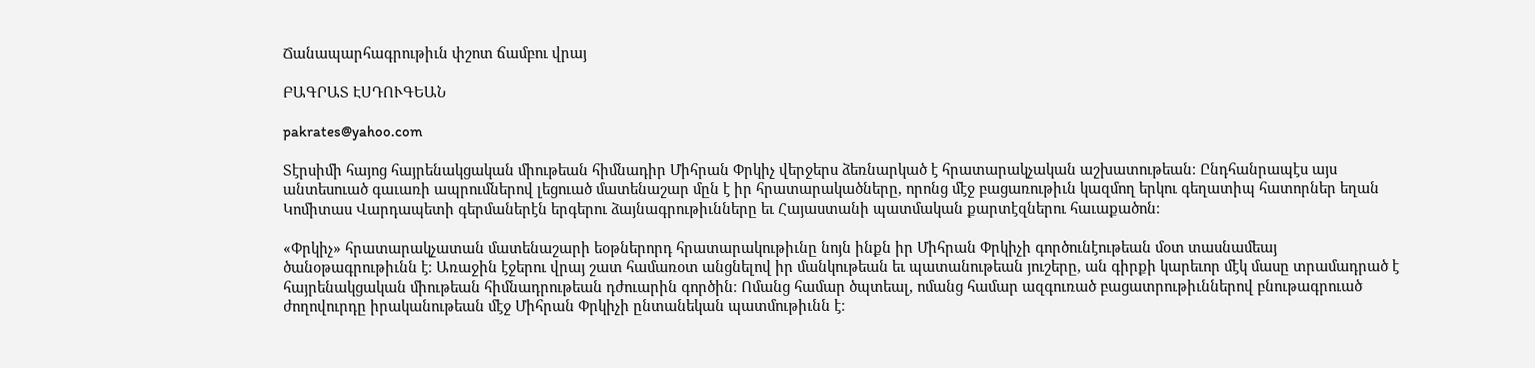Ճանապարհագրութիւն փշոտ ճամբու վրայ

ԲԱԳՐԱՏ ԷՍԴՈՒԳԵԱՆ

pakrates@yahoo.com

Տէրսիմի հայոց հայրենակցական միութեան հիմնադիր Միհրան Փրկիչ վերջերս ձեռնարկած է հրատարակչական աշխատութեան։ Ընդհանրապէս այս անտեսուած գաւառի ապրումներով լեցուած մատենաշար մըն է իր հրատարակածները, որոնց մէջ բացառութիւն կազմող երկու գեղատիպ հատորներ եղան Կոմիտաս Վարդապետի գերմաներէն երգերու ձայնագրութիւնները եւ Հայաստանի պատմական քարտէզներու հաւաքածոն։

«Փրկիչ» հրատարակչատան մատենաշարի եօթներորդ հրատարակութիւնը նոյն ինքն իր Միհրան Փրկիչի գործունէութեան մօտ տասնամեայ ծանօթագրութիւնն է։ Առաջին էջերու վրայ շատ համառօտ անցնելով իր մանկութեան եւ պատանութեան յուշերը, ան գիրքի կարեւոր մէկ մասը տրամադրած է հայրենակցական միութեան հիմնադրութեան դժուարին գործին։ Ոմանց համար ծպտեալ, ոմանց համար ազգուռած բացատրութիւններով բնութագրուած ժողովուրդը իրականութեան մէջ Միհրան Փրկիչի ընտանեկան պատմութիւնն է։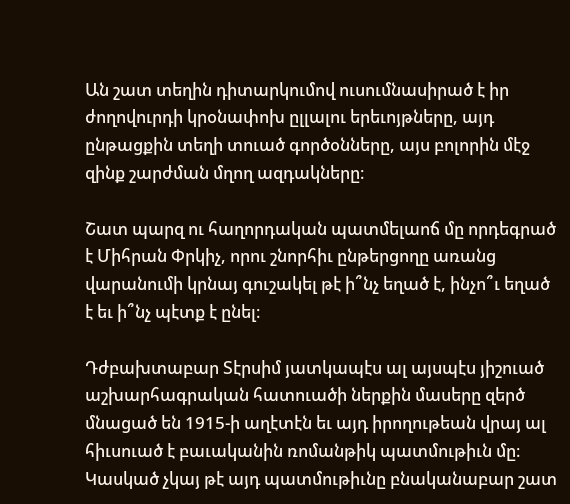Ան շատ տեղին դիտարկումով ուսումնասիրած է իր ժողովուրդի կրօնափոխ ըլլալու երեւոյթները, այդ ընթացքին տեղի տուած գործօնները, այս բոլորին մէջ զինք շարժման մղող ազդակները։

Շատ պարզ ու հաղորդական պատմելաոճ մը որդեգրած է Միհրան Փրկիչ, որու շնորհիւ ընթերցողը առանց վարանումի կրնայ գուշակել թէ ի՞նչ եղած է, ինչո՞ւ եղած է եւ ի՞նչ պէտք է ընել։

Դժբախտաբար Տէրսիմ յատկապէս ալ այսպէս յիշուած աշխարհագրական հատուածի ներքին մասերը զերծ մնացած են 1915-ի աղէտէն եւ այդ իրողութեան վրայ ալ հիւսուած է բաւականին ռոմանթիկ պատմութիւն մը։ Կասկած չկայ թէ այդ պատմութիւնը բնականաբար շատ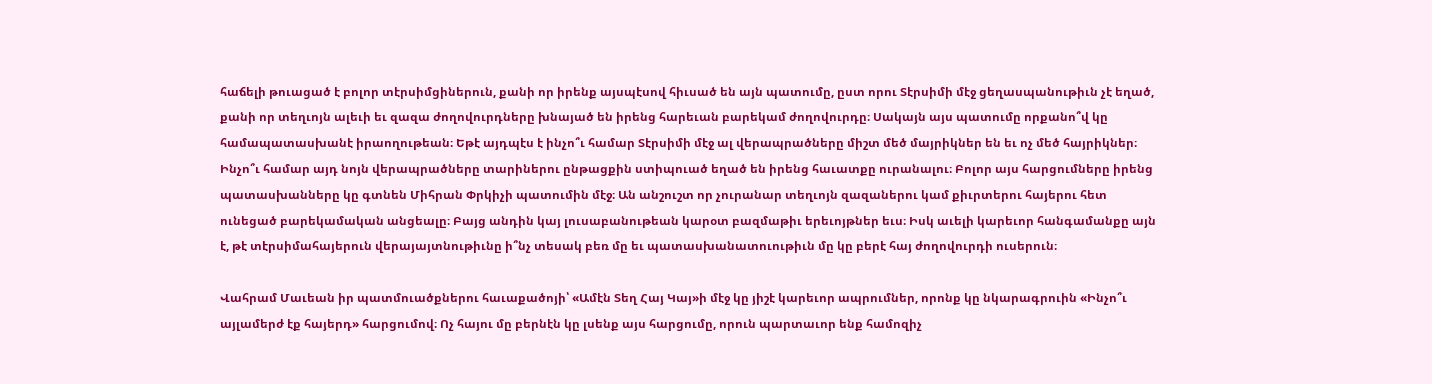հաճելի թուացած է բոլոր տէրսիմցիներուն, քանի որ իրենք այսպէսով հիւսած են այն պատումը, ըստ որու Տէրսիմի մէջ ցեղասպանութիւն չէ եղած, քանի որ տեղւոյն ալեւի եւ զազա ժողովուրդները խնայած են իրենց հարեւան բարեկամ ժողովուրդը։ Սակայն այս պատումը որքանո՞վ կը համապատասխանէ իրաողութեան։ Եթէ այդպէս է ինչո՞ւ համար Տէրսիմի մէջ ալ վերապրածները միշտ մեծ մայրիկներ են եւ ոչ մեծ հայրիկներ։ Ինչո՞ւ համար այդ նոյն վերապրածները տարիներու ընթացքին ստիպուած եղած են իրենց հաւատքը ուրանալու։ Բոլոր այս հարցումները իրենց պատասխանները կը գտնեն Միհրան Փրկիչի պատումին մէջ։ Ան անշուշտ որ չուրանար տեղւոյն զազաներու կամ քիւրտերու հայերու հետ ունեցած բարեկամական անցեալը։ Բայց անդին կայ լուսաբանութեան կարօտ բազմաթիւ երեւոյթներ եւս։ Իսկ աւելի կարեւոր հանգամանքը այն է, թէ տէրսիմահայերուն վերայայտնութիւնը ի՞նչ տեսակ բեռ մը եւ պատասխանատուութիւն մը կը բերէ հայ ժողովուրդի ուսերուն։

Վահրամ Մաւեան իր պատմուածքներու հաւաքածոյի՝ «Ամէն Տեղ Հայ Կայ»ի մէջ կը յիշէ կարեւոր ապրումներ, որոնք կը նկարագրուին «Ինչո՞ւ այլամերժ էք հայերդ» հարցումով։ Ոչ հայու մը բերնէն կը լսենք այս հարցումը, որուն պարտաւոր ենք համոզիչ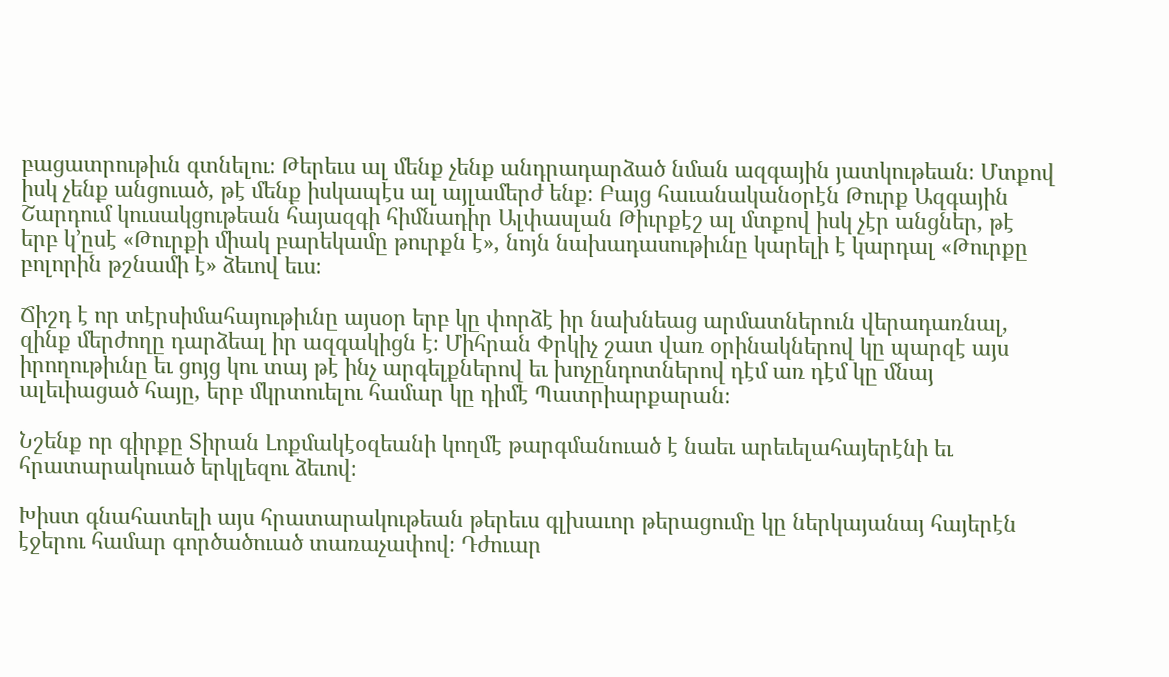բացատրութիւն գտնելու։ Թերեւս ալ մենք չենք անդրադարձած նման ազգային յատկութեան։ Մտքով իսկ չենք անցուած, թէ մենք իսկապէս ալ այլամերժ ենք։ Բայց հաւանականօրէն Թուրք Ազգային Շարդում կուսակցութեան հայազգի հիմնադիր Ալփասլան Թիւրքէշ ալ մտքով իսկ չէր անցներ, թէ երբ կ՚ըսէ «Թուրքի միակ բարեկամը թուրքն է», նոյն նախադասութիւնը կարելի է կարդալ «Թուրքը բոլորին թշնամի է» ձեւով եւս։

Ճիշդ է որ տէրսիմահայութիւնը այսօր երբ կը փորձէ իր նախնեաց արմատներուն վերադառնալ, զինք մերժողը դարձեալ իր ազգակիցն է։ Միհրան Փրկիչ շատ վառ օրինակներով կը պարզէ այս իրողութիւնը եւ ցոյց կու տայ թէ ինչ արգելքներով եւ խոչընդոտներով դէմ առ դէմ կը մնայ ալեւիացած հայը, երբ մկրտուելու համար կը դիմէ Պատրիարքարան։

Նշենք որ գիրքը Տիրան Լոքմակէօզեանի կողմէ թարգմանուած է նաեւ արեւելահայերէնի եւ հրատարակուած երկլեզու ձեւով։

Խիստ գնահատելի այս հրատարակութեան թերեւս գլխաւոր թերացումը կը ներկայանայ հայերէն էջերու համար գործածուած տառաչափով։ Դժուար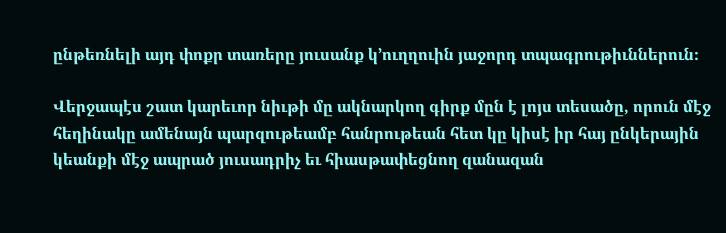ընթեռնելի այդ փոքր տառերը յուսանք կ՚ուղղուին յաջորդ տպագրութիւններուն։

Վերջապէս շատ կարեւոր նիւթի մը ակնարկող գիրք մըն է լոյս տեսածը, որուն մէջ հեղինակը ամենայն պարզութեամբ հանրութեան հետ կը կիսէ իր հայ ընկերային կեանքի մէջ ապրած յուսադրիչ եւ հիասթափեցնող զանազան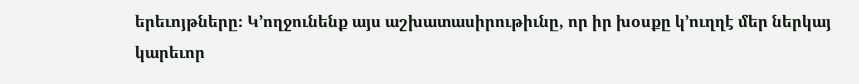երեւոյթները։ Կ՚ողջունենք այս աշխատասիրութիւնը, որ իր խօսքը կ՚ուղղէ մեր ներկայ կարեւոր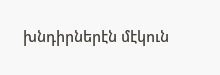խնդիրներէն մէկուն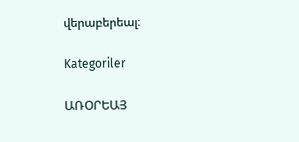վերաբերեալ։

Kategoriler

ԱՌՕՐԵԱՅ